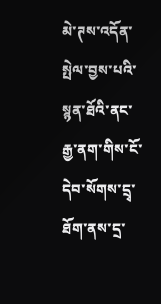མེ་ཊས་འདོན་སྤེལ་བྱས་པའི་སྙན་ཐོའི་ནང་རྒྱ་ནག་གིས་ངོ་དེབ་སོགས་དྲྭ་ཐོག་ནས་དྲ་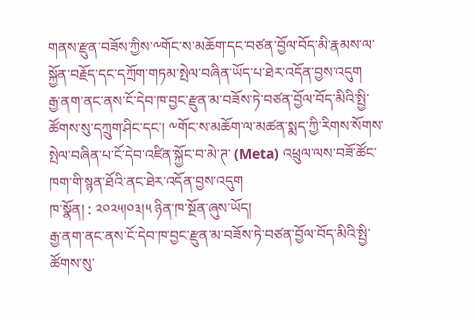གནས་རྫུན་བཟོས་ཀྱིས་༸གོང་ས་མཆོག་དང་བཙན་བྱོལ་བོད་མི་རྣམས་ལ་སྐྱོན་བརྗོད་དང་དཀྲོག་གཏམ་སྤེལ་བཞིན་ཡོད་པ་ཐེར་འདོན་བྱས་འདུག
རྒྱ་ནག་ནང་ནས་ངོ་དེབ་ཁ་བྱང་རྫུན་མ་བཟོས་ཏེ་བཙན་བྱོལ་བོད་མིའི་སྤྱི་ཚོགས་སུ་དཀྲུག་ཤིང་དང་། ༸གོང་ས་མཆོག་ལ་མཚན་སྨད་ཀྱི་རིགས་སོགས་སྤེལ་བཞིན་པ་ངོ་དེབ་འཛིན་སྐྱོང་བ་མེ་ཊ་ (Meta) འཕྲུལ་ལས་བཟོ་ཚོང་ཁག་གི་སྙན་ཐོའི་ནང་ཐེར་འདོན་བྱས་འདུག
ཁ་སྣོན། : ༢༠༢༥།༠༣།༥ ཉིན་ཁ་སྔོན་ཞུས་ཡོད།
རྒྱ་ནག་ནང་ནས་ངོ་དེབ་ཁ་བྱང་རྫུན་མ་བཟོས་ཏེ་བཙན་བྱོལ་བོད་མིའི་སྤྱི་ཚོགས་སུ་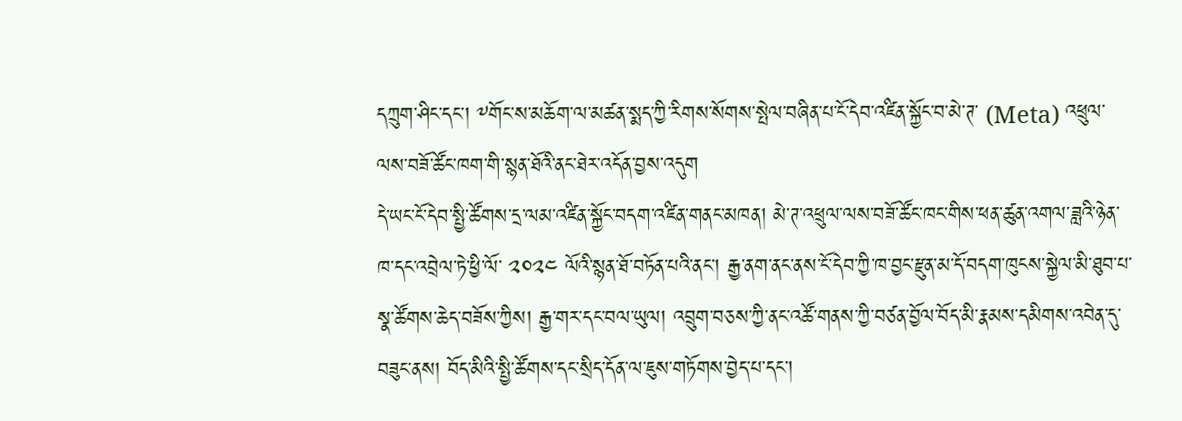དཀྲུག་ཤིང་དང་། ༸གོང་ས་མཆོག་ལ་མཚན་སྨད་ཀྱི་རིགས་སོགས་སྤེལ་བཞིན་པ་ངོ་དེབ་འཛིན་སྐྱོང་བ་མེ་ཊ་ (Meta) འཕྲུལ་ལས་བཟོ་ཚོང་ཁག་གི་སྙན་ཐོའི་ནང་ཐེར་འདོན་བྱས་འདུག
དེ་ཡང་ངོ་དེབ་སྤྱི་ཚོགས་དྲ་ལམ་འཛིན་སྐྱོང་བདག་འཛིན་གནང་མཁན། མེ་ཊ་འཕྲུལ་ལས་བཟོ་ཚོང་ཁང་གིས་ཕན་ཚུན་འགལ་ཟླའི་ཉེན་ཁ་དང་འབྲེལ་ཏེ་ཕྱི་ལོ་ ༢༠༢༤ ལོའི་སྙན་ཐོ་བཏོན་པའི་ནང་། རྒྱ་ནག་ནང་ནས་ངོ་དེབ་ཀྱི་ཁ་བྱང་རྫུན་མ་དོ་བདག་ཁུངས་སྐྱེལ་མི་ཐུབ་པ་སྣ་ཚོགས་ཆེད་བཟོས་ཀྱིས། རྒྱ་གར་དང་བལ་ཡུལ། འབྲུག་བཅས་ཀྱི་ནང་འཚོ་གནས་ཀྱི་བཙན་བྱོལ་བོད་མི་རྣམས་དམིགས་འབེན་དུ་བཟུང་ནས། བོད་མིའི་སྤྱི་ཚོགས་དང་སྲིད་དོན་ལ་ཇུས་གཏོགས་བྱེད་པ་དང་།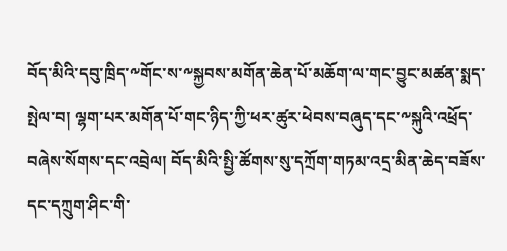བོད་མིའི་དབུ་ཁྲིད་༸གོང་ས་༸སྐྱབས་མགོན་ཆེན་པོ་མཆོག་ལ་གང་བྱུང་མཚན་སྨད་སྤེལ་བ། ལྷག་པར་མགོན་པོ་གང་ཉིད་ཀྱི་ཕར་ཚུར་ཕེབས་བཞུད་དང་༸སྐུའི་འཕྲོད་བཞེས་སོགས་དང་འབྲེལ། བོད་མིའི་སྤྱི་ཚོགས་སུ་དཀྲོག་གཏམ་འདྲ་མིན་ཆེད་བཟོས་དང་དཀྲུག་ཤིང་གི་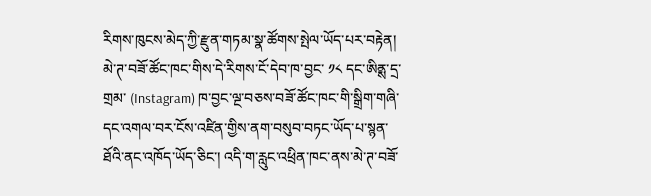རིགས་ཁུངས་མེད་ཀྱི་རྫུན་གཏམ་སྣ་ཚོགས་སྤེལ་ཡོད་པར་བརྟེན། མེ་ཊ་བཟོ་ཚོང་ཁང་གིས་དེ་རིགས་ངོ་དེབ་ཁ་བྱང་ ༡༨ དང་ཨིནྶ་དྲ་གྲམ་ (Instagram) ཁ་བྱང་ལྔ་བཅས་བཟོ་ཚོང་ཁང་གི་སྒྲིག་གཞི་དང་འགལ་བར་ངོས་འཛིན་གྱིས་ནག་བསུབ་བཏང་ཡོད་པ་སྙན་ཐོའི་ནང་འཁོད་ཡོད་ཅིང་། འདི་ག་རླུང་འཕྲིན་ཁང་ནས་མེ་ཊ་བཟོ་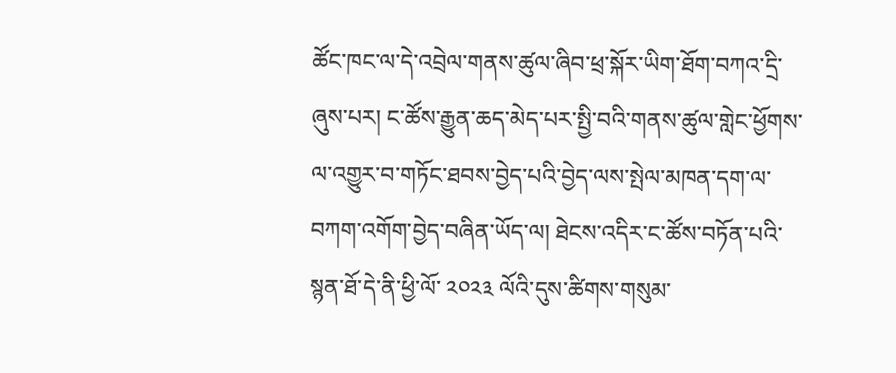ཚོང་ཁང་ལ་དེ་འབྲེལ་གནས་ཚུལ་ཞིབ་ཕྲ་སྐོར་ཡིག་ཐོག་བཀའ་དྲི་ཞུས་པར། ང་ཚོས་རྒྱུན་ཆད་མེད་པར་སྤྱི་བའི་གནས་ཚུལ་གླེང་ཕྱོགས་ལ་འགྱུར་བ་གཏོང་ཐབས་བྱེད་པའི་བྱེད་ལས་སྤེལ་མཁན་དག་ལ་བཀག་འགོག་བྱེད་བཞིན་ཡོད་ལ། ཐེངས་འདིར་ང་ཚོས་བཏོན་པའི་སྙན་ཐོ་དེ་ནི་ཕྱི་ལོ་ ༢༠༢༣ ལོའི་དུས་ཚིགས་གསུམ་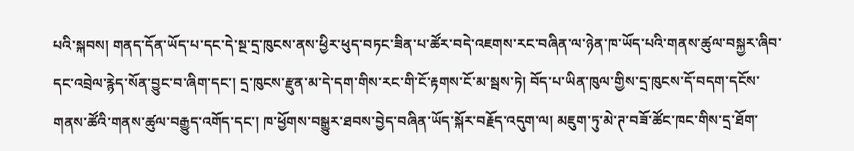པའི་སྐབས། གནད་དོན་ཡོད་པ་དང་དེ་སྔ་དྲ་ཁུངས་ནས་ཕྱིར་ཕུད་བཏང་ཟིན་པ་ཚོར་བདེ་འཇགས་རང་བཞིན་ལ་ཉེན་ཁ་ཡོད་པའི་གནས་ཚུལ་བསྐྱར་ཞིབ་དང་འབྲེལ་རྙེད་སོན་བྱུང་བ་ཞིག་དང་། དྲ་ཁུངས་རྫུན་མ་དེ་དག་གིས་རང་གི་ངོ་རྟགས་ངོ་མ་སྦས་ཏེ། བོད་པ་ཡིན་ཁུལ་གྱིས་དྲ་ཁུངས་དོ་བདག་དངོས་གནས་ཚོའི་གནས་ཚུལ་བརྒྱུད་འགོད་དང་། ཁ་ཕྱོགས་བསྒྱུར་ཐབས་བྱེད་བཞིན་ཡོད་སྐོར་བརྗོད་འདུག་ལ། མཇུག་ཏུ་མེ་ཊ་བཟོ་ཚོང་ཁང་གིས་དྲ་ཐོག་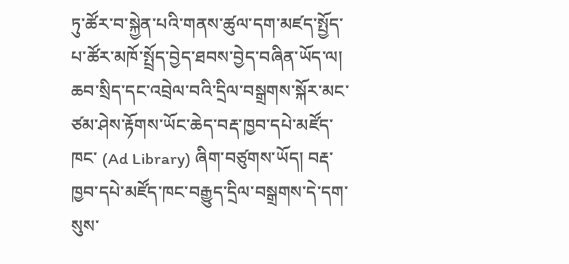ཏུ་ཚོར་བ་སྐྱེན་པའི་གནས་ཚུལ་དག་མཛད་སྤྱོད་པ་ཚོར་མཁོ་སྤྲོད་བྱེད་ཐབས་བྱེད་བཞིན་ཡོད་ལ། ཆབ་སྲིད་དང་འབྲེལ་བའི་དྲིལ་བསྒྲགས་སྐོར་མང་ཙམ་ཤེས་རྟོགས་ཡོང་ཆེད་བརྡ་ཁྱབ་དཔེ་མཛོད་ཁང་ (Ad Library) ཞིག་བཙུགས་ཡོད། བརྡ་ཁྱབ་དཔེ་མཛོད་ཁང་བརྒྱུད་དྲིལ་བསྒྲགས་དེ་དག་སུས་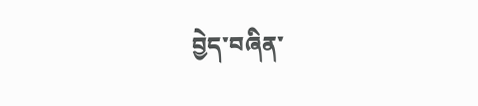བྱེད་བཞིན་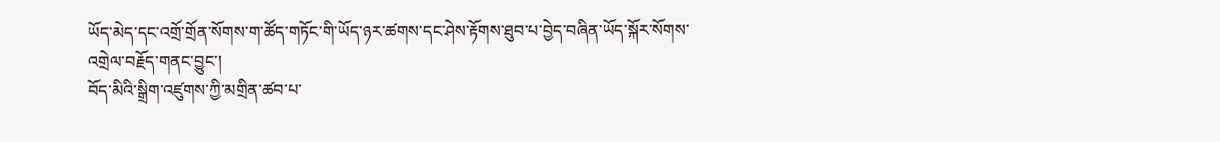ཡོད་མེད་དང་འགྲོ་གྲོན་སོགས་ག་ཚོད་གཏོང་གི་ཡོད་ཉར་ཚགས་དང་ཤེས་རྟོགས་ཐུབ་པ་བྱེད་བཞིན་ཡོད་སྐོར་སོགས་འགྲེལ་བརྗོད་གནང་བྱུང་།
བོད་མིའི་སྒྲིག་འཛུགས་ཀྱི་མགྲིན་ཚབ་པ་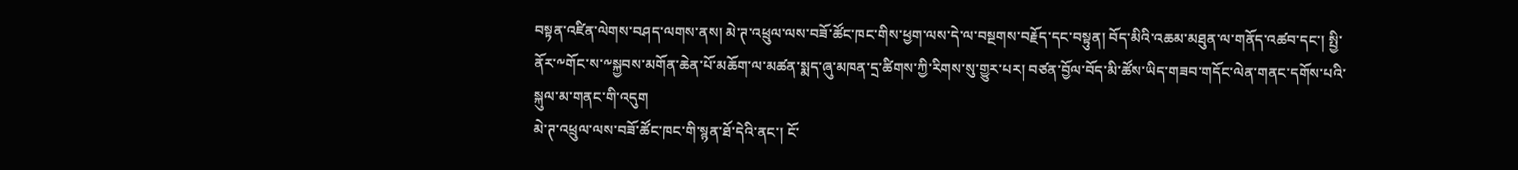བསྟན་འཛིན་ལེགས་བཤད་ལགས་ནས། མེ་ཊ་འཕྲུལ་ལས་བཟོ་ཚོང་ཁང་གིས་ཕྱག་ལས་དེ་ལ་བསྔགས་བརྗོད་དང་བསྟུན། བོད་མིའི་འཆམ་མཐུན་ལ་གནོད་འཚབ་དང་། སྤྱི་ནོར་༸གོང་ས་༸སྐྱབས་མགོན་ཆེན་པོ་མཆོག་ལ་མཚན་སྨད་ཞུ་མཁན་དྲ་ཚིགས་ཀྱི་རིགས་སུ་གྱུར་པར། བཙན་བྱོལ་བོད་མི་ཚོས་ཡིད་གཟབ་གདོང་ལེན་གནང་དགོས་པའི་སྐུལ་མ་གནང་གི་འདུག
མེ་ཊ་འཕྲུལ་ལས་བཟོ་ཚོང་ཁང་གི་སྙན་ཐོ་དེའི་ནང་། ངོ་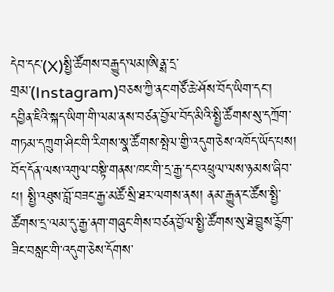དེབ་དང་(X)སྤྱི་ཚོགས་བརྒྱུད་ལམ།ཨིནྶ་དྲ་གྲམ་(Instagram)བཅས་ཀྱི་ནང་གཙོ་ཆེ་ཤོས་བོད་ཡིག་དང་། དབྱིན་ཇིའི་སྐད་ཡིག་གི་ལམ་ནས་བཙན་བྱོལ་བོད་མིའི་སྤྱི་ཚོགས་སུ་དཀྲོག་གཏམ་དཀྲུག་ཤིང་གི་རིགས་སྣ་ཚོགས་སྤེལ་གྱི་འདུག་ཅེས་འཁོད་ཡོད་པས། བོད་དོན་ལས་འགུལ་བསྟི་གནས་ཁང་གི་དྲ་རྒྱ་དང་འཕྲུལ་ལས་ཉམས་ཞིབ་པ། སྤྱི་འཐུས་བློ་བཟང་རྒྱ་མཚོ་སྲི་ཐར་ལགས་ནས། ནམ་རྒྱུན་ང་ཚོས་སྤྱི་ཚོགས་དྲ་ལམ་དུ་རྒྱ་ནག་གཞུང་གིས་བཙན་བྱོལ་སྤྱི་ཚོགས་སུ་ཐེ་བྱུས་རྙོག་ཟིང་བསླང་གི་འདུག་ཅེས་དོགས་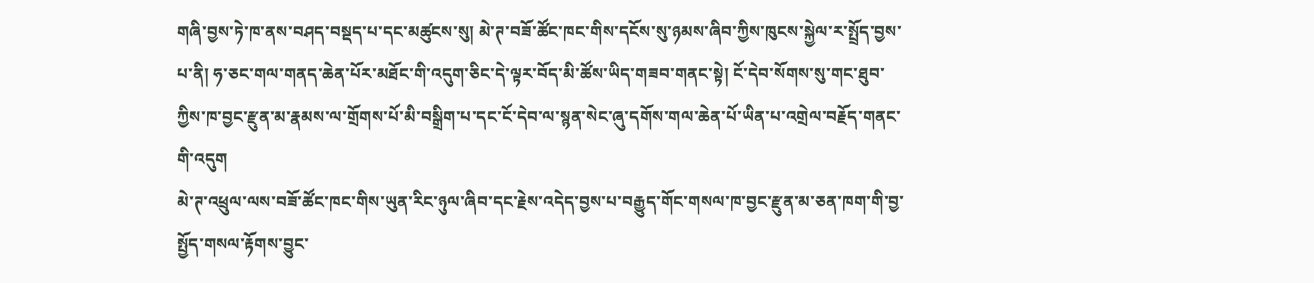གཞི་བྱས་ཏེ་ཁ་ནས་བཤད་བསྡད་པ་དང་མཚུངས་སུ། མེ་ཊ་བཟོ་ཚོང་ཁང་གིས་དངོས་སུ་ཉམས་ཞིབ་ཀྱིས་ཁུངས་སྐྱེལ་ར་སྤྲོད་བྱས་པ་ནི། ཧ་ཅང་གལ་གནད་ཆེན་པོར་མཐོང་གི་འདུག་ཅིང་དེ་ལྟར་བོད་མི་ཚོས་ཡིད་གཟབ་གནང་སྟེ། ངོ་དེབ་སོགས་སུ་གང་ཐུབ་ཀྱིས་ཁ་བྱང་རྫུན་མ་རྣམས་ལ་གྲོགས་པོ་མི་བསྒྲིག་པ་དང་ངོ་དེབ་ལ་སྙན་སེང་ཞུ་དགོས་གལ་ཆེན་པོ་ཡིན་པ་འགྲེལ་བརྗོད་གནང་གི་འདུག
མེ་ཊ་འཕྲུལ་ལས་བཟོ་ཚོང་ཁང་གིས་ཡུན་རིང་ཉུལ་ཞིབ་དང་རྗེས་འདེད་བྱས་པ་བརྒྱུད་གོང་གསལ་ཁ་བྱང་རྫུན་མ་ཅན་ཁག་གི་བྱ་སྤྱོད་གསལ་རྟོགས་བྱུང་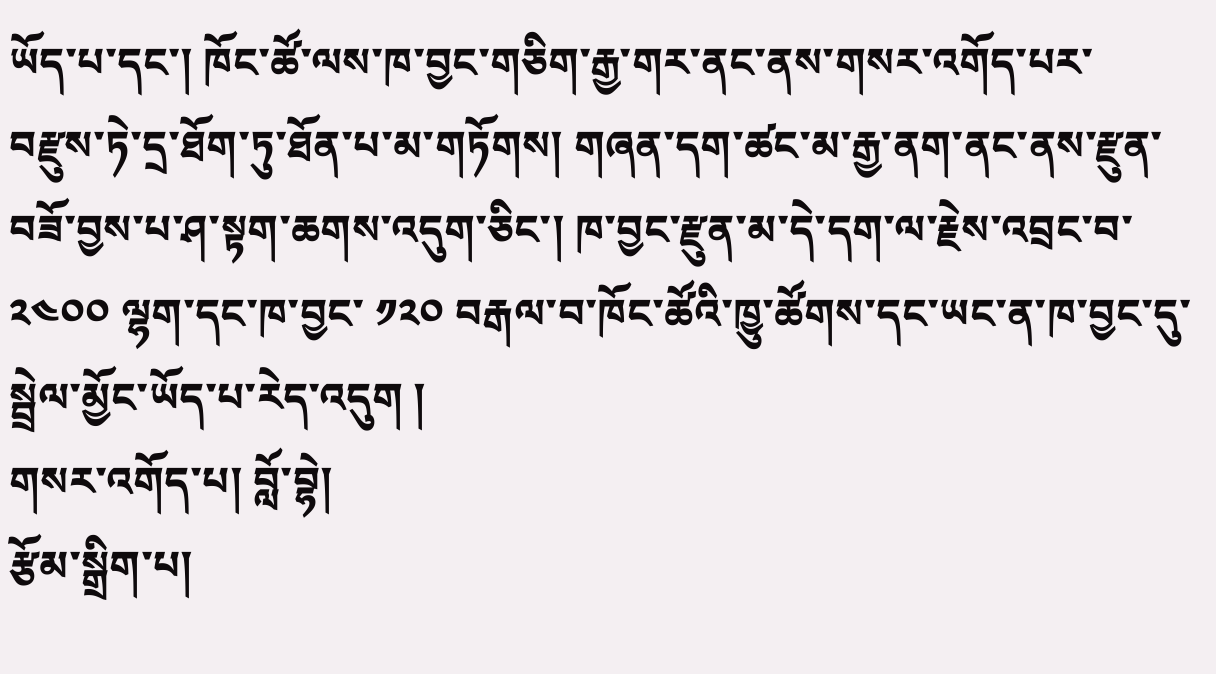ཡོད་པ་དང་། ཁོང་ཚོ་ལས་ཁ་བྱང་གཅིག་རྒྱ་གར་ནང་ནས་གསར་འགོད་པར་བརྫུས་ཏེ་དྲ་ཐོག་ཏུ་ཐོན་པ་མ་གཏོགས། གཞན་དག་ཚང་མ་རྒྱ་ནག་ནང་ནས་རྫུན་བཟོ་བྱས་པ་ཤ་སྟག་ཆགས་འདུག་ཅིང་། ཁ་བྱང་རྫུན་མ་དེ་དག་ལ་རྗེས་འབྲང་བ་ ༢༤༠༠ ལྷག་དང་ཁ་བྱང་ ༡༢༠ བརྒལ་བ་ཁོང་ཚོའི་ཁྱུ་ཚོགས་དང་ཡང་ན་ཁ་བྱང་དུ་སྦྲེལ་མྱོང་ཡོད་པ་རེད་འདུག །
གསར་འགོད་པ། བློ་བྷེ།
རྩོམ་སྒྲིག་པ།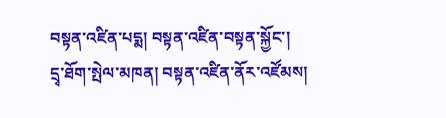བསྟན་འཛིན་པདྨ། བསྟན་འཛིན་བསྟན་སྐྱོང་།
དྲྭ་ཐོག་སྤེལ་མཁན། བསྟན་འཛིན་ནོར་འཛོམས།